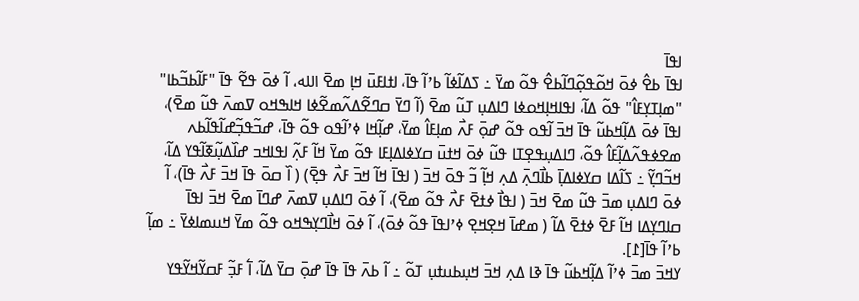ߊߟߊ߫
ߊߟߊ߫ ߕߐ߮ ߦߋ߫ ߞߋ߬ߟߋ߲߬ߣߊ߬ߕߐ߮ ߟߋ߬ ߘߌ߫ ߸ ߖߡߊ߬ߦߊ߬ ߕߴߊ߬ ߟߊ߫، ߊߙߊߓߎ߫ ߞߊ߲ ߘߐ߫ الله، ߊ߬ ߦߋ߫ ߟߐ߬ ߟߊ߫ "ߓߊ߬ߕߏ߬ߕߊ" "ߘߊ߲ߠߌ߲ߓߊ߮" ߟߋ߬ ߡߊ߬، ߊߟߊߞߊ߲ߞߋߦߊ ߣߊߡߎ߲ ߠߎ߬ ߘߐ߫ (ߊ߬ ߣߌ߫ ߛߣߐ߬ߡߍ߬ߘߐ߬ߦߊ ߞߊߒߞߋ ߜߘߍ߫ ߟߎ߬ ߘߐ߫)، ߊߟߊ߫ ߦߋ߫ ߡߊ߲߬ߞߕߎ߬ ߟߊ߫ ߞߏ߫ ߊ߬ߟߋ ߟߋ߬ ߝߋ߲߫ ߓߍ߯ ߘߊ߲ߓߊ߮ ߘߌ߫، ߝߊ߲߬ߞߊ ߦߴߊ߬ߟߋ ߟߋ߬ ߟߊ߫، ߝߏ߬ߟߏ߲߬ߝߊ߬ߟߊ߬ߕߍ ߘߐߦߟߍ߬ߡߊ߲߬ߓߊ߮ ߟߋ߬، ߣߊߡߎ߲ߟߐ߲ߠߊ ߟߎ߬ ߦߋ߫ ߞߙߎ߫ ߛߌߦߊߡߊ߲ߓߊ ߟߋ߬ ߘߌ߫ ߞߊ߬ ߓߍ߲߬ ߊߟߊߞߏ ߝߊ߰ߡߎ߲߬ߧߊ߬ߟߌ ߡߊ߬، ߞߏ߬ߣߌ߲߬ ߸ ߖߊ߬ߡߊ ߛߌߦߊߡߊ߲߫ ߕߊ߯ߣߍ߲߫ ߡߍ߲ ߞߊ߲߬ ߏ߬ ߟߋ߫ ߞߏ߫ ( ߊߟߊ߫ ߞߊ߬ ߞߏ߫ ߓߍ߯ ߟߐ߲߫) ( ߊ߰ ߛߋ߫ ߟߊ߫ ߞߏ߫ ߓߍ߯ ߟߊ߫)، ߊ߬ ߦߋ߫ ߣߊߡߎ߲ ߘߏ߫ ߟߎ߬ ߘߐ߫ ߞߏ߫ ( ߊߟߊ߯ ߦߙߐ߫ ߓߍ߯ ߟߋ߬ ߘߐ߫)، ߊ߬ ߦߋ߫ ߣߊߡߎ߲ ߜߘߍ߫ ߝߣߊ߫ ߘߐ߫ ߞߏ߫ ߊߟߊ߫ ߛߊߣߌ߲ߡߊ ߞߊ߬ ߓߐ߫ ߦߙߐ߫ ߡߊ߬ ( ߘߝߊ߫ ߞߐ߲ߞߐ߲ ߦߴߊߟߊ߫ ߟߋ߬ ߦߋ߫)، ߊ߬ ߦߋ߫ ߞߊ߯ߣߌ߲ߒߞߋ ߟߋ߬ ߘߌ߫ ߞߎߘߊߦߌ߫ ߸ ߘߊ߲߬ ߕߴߊ߬ ߟߊ߫[߁].
ߌߞߏ߫ ߘߏ߫ ߦߴߊ߬ ߡߊ߲߬ߞߕߎ߬ ߟߊ߫ ߢߊ ߡߍ߲ ߞߏ߫ ߞߎ߲ߕߎߙߎ߲ ߠߋ߬ ߸ ߊ߬ ߕߍ߫ ߟߊ߫ ߟߊ߫ ߝߋ߲߫ ߛߌ߫ ߡߊ߬، ߊ߱ ߓߏ߲߬ ߓߛߌ߬ߞߌ߬ߟߌ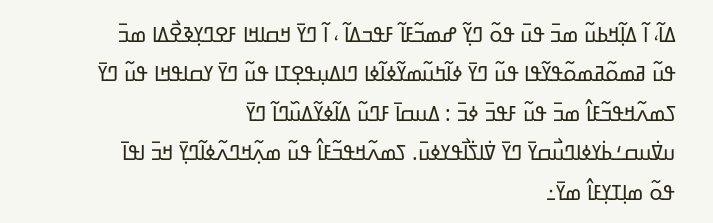ߡߊ߬، ߊ߬ ߡߊ߲߬ߞߕߎ߬ ߘߏ߫ ߟߎ߫ ߟߋ߬ ߣߌ߲߬ ߝߘߏ߬ߓߊ߬ ߓߟߏߡߊ߬ ، ߊ߬ ߣߌ߫ ߞߛߊߞߊ ߓߐߣߌ߲ߢߐ߯ߡߊ ߘߏ߫ ߟߎ߬ ߥߘߋ߬ߥߘߋ߬ߟߌ߬ߟߊ ߟߎ߬ ߣߌ߫ ߦߊ߬ߤߎ߬ߘߌ߬ߦߊ߬ߦߊ ߣߊߡߎ߲ߟߐ߲ߠߊ ߟߎ߬ ߣߌ߫ ߌߛߊߟߞߊ ߟߎ߬ ߣߌ߫ ߖߘߍ߬ߞߟߏ߬ߓߊ߮ ߘߏ߫ ߟߎ߬ ߓߟߏ߫ ߦߏ߫ : ߡߎߛߊ߫ ߓߣߎ߬ ߡߊ߬ߦߌ߬ߡߎ߰ߣߊ߬ ߣߌ߫ ߎߜ߭ߎߛߑߕ߭ߌߦߊߣߎ߯ߛߌ߫ ߣߌ߫ ߜ߭ߊߖ߭ߊ߯ߟߌߦߎ߫. ߖߘߍ߬ߞߟߏ߬ߓߊ߮ ߟߎ߬ ߘߍ߲߬ߞߣߍ߬ߦߊ߬ߣߌ߲߫ ߞߏ߫ ߊߟߊ߫ ߟߋ߬ ߘߊ߲ߠߌ߲ߓߊ߮ ߘߌ߫߸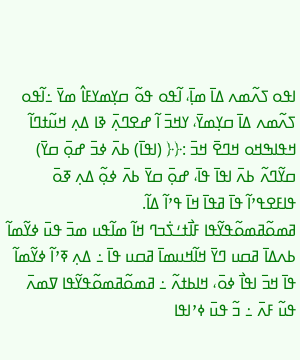ߊߟߋ ߖߍ߬ߘߍ ߡߊ߫ ߘߊ߲߫، ߊ߬ߟߋ ߟߋ߬ ߛߌ߲ߘߌߓߊ߮ ߘߌ߫ ߸ߊ߬ߟߋ ߖߍ߬ߘߍ ߡߊ߫ ߛߌ߲ߘߌ߫، ߌߞߏ߫ ߊ߬ ߝߐߣߍ߲߫ ߢߊ ߡߍ߲ ߞߎ߬ߙߣߊ߬ ߞߟߊߒߞߋ ߞߣߐ߫ ߞߏ߫ :﴿﴿ (ߊߟߊ߫) ߕߍ߫ ߦߏ߫ ߝߋ߲߫ ߛߌ߫) ߛߌ߬ߣߍ߬ ߕߍ߫ ߊߟߊ߫ ߟߊ߫، ߝߋ߲߫ ߛߌ߫ ߕߍ߫ ߦߋ߲߬ ߡߍ߲ ߧߋ߫ ߟߊߓߐߟߴߊ߬ ߟߊ߫ ߥߟߊ߫ ߞߊ߫ ߟߴߊ߬ ߡߊ߬.
ߥߘߋ߬ߥߘߋ߬ߟߌ߬ߟߊ ߓߊ߯ߙߑߖ߭ߏߣ ߞߊ߬ ߘߊ߬ߟߎ ߘߏ߫ ߟߎ߫ ߦߌ߬ߘߊ߬ ߕߍߡߊ߫ ߥߛߎ ߣߌ߫ ߞߊ߬ߞߎߘߊ߫ ߥߛߎ ߟߊ߫ ߸ ߡߍ߲ ߧߴߊ߬ ߦߌ߬ߘߊ߬ ߟߊ߫ ߞߏ߫ ߊߟߊ߯ ߦߋ߫، ߞߊߕߙߍ߬ ߸ ߥߘߋ߬ߥߘߋ߬ߟߌ߬ߟߊ ߜߘߍ߫ ߟߎ߬ ߓߍ߫ ߸ ߏ߬ ߟߎ߫ ߦߴߊߟߊ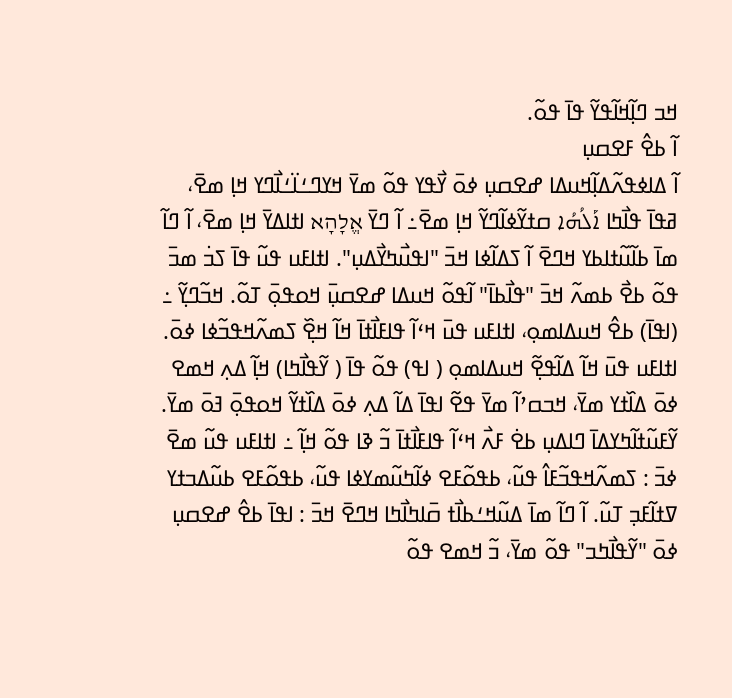ߞߏ ߣߊ߲߬ߞߊ߬ߟߌ߬ ߟߊ߫ ߟߋ߬.
ߊ߬ ߕߐ߮ ߓߐߛߎ߲
ߊ߬ ߡߊߦߟߍ߬ߡߊ߲߬ߞߎߡߊ ߝߐߛߎ߲ ߦߋ߫ ߌ߯ߟߌ ߟߋ߬ ߘߌ߫ ߞߌߣߑߊ߳ߑߊ߯ߣߌ ߞߊ߲ ߘߐ߫، ߥߟߊ߫ ߟߊ߯ߤߊ ܐܰܠܳܗܳܐ ߛߙߌ߬ߦߊ߬ߣߌ߬ ߞߊ߲ ߘߐ߫߸ ߊ߬ ߣߌ߫ אֱלָהָא ߊߙߊߡߌ߫ ߞߊ߲ ߘߐ߫، ߊ߬ ߣߊ߬ ߘߊ߫ ߕߊ߬ߎ߬ߙߊߕߌ ߞߣߐ߫ ߊ߬ ߖߡߊ߬ߦߊ ߞߏ߫ "ߊߟߎ߯ߤߌ߯ߡߎ߲". ߊߙߊߓߎ ߟߎ߬ ߟߊ߫ ߖߏ߭ ߘߏ߫ ߟߋ߬ ߕߐ߯ ߕߘߍ߬ ߞߏ߫ "ߟߊ߯ߕߊ߫" ߊ߬ߟߋ߬ ߞߎߡߊ ߝߐߛߎ߲߫ ߞߋߟߋ߲߫ ߠߋ߬. ߞߏ߬ߣߌ߲߬ ߸ (ߊߟߊ߫) ߕߐ߮ ߞߎߡߊߘߋ߲، ߊߙߊߓߎ ߟߎ߫ ߞߵߊ߬ ߟߊߓߊ߯ߙߊ߫ ߞߊ߬ ߞߐ߲߰ ߖߘߍ߬ߞߟߏ߬ߦߊ ߦߋ߫. ߊߙߊߓߎ ߟߎ߫ ߞߊ߬ ߡߊ߬ߟߐ߲߬ ߞߎߡߊߘߋ߲ ( ߊߟ) ߟߋ߬ ߟߊ߫ ( ߌ߬ߟߊ߯ߤߊ) ߞߊ߲߬ ߡߍ߲ ߞߘߐ ߦߋ߫ ߡߊ߰ߙߌ ߘߌ߫، ߞߏߛߴߊ߬ ߘߌ߫ ߟߐ߬ ߊߟߊ߫ ߡߊ߬ ߡߍ߲ ߦߋ߫ ߡߊ߰ߙߌ߬ ߞߋߟߋ߲߫ ߔߋ߫ ߘߌ߫. ߌ߬ߓߎ߬ߙߊ߬ߤߌߡߊ߫ ߣߊߡߎ߲ ߕߐ߭ ߓߍ߯ ߞߵߊ߬ ߟߊߓߊ߯ߙߊ߫ ߏ߬ ߢߊ ߟߋ߬ ߞߊ߲߬ ߸ ߊߙߊߓߎ ߟߎ߬ ߘߐ߫ ߦߏ߫ : ߖߘߍ߬ߞߟߏ߬ߓߊ߮ ߟߎ߬، ߕߟߋ߬ߓߐ ߦߊ߬ߤߎ߬ߘߌߦߊ ߟߎ߬، ߕߟߋ߬ߓߐ ߕߎ߬ߡߏߙߌ ߜߙߊ߬ߓߏ߲ ߠߎ߬. ߊ߬ ߣߊ߬ ߘߊ߫ ߡߎ߬ߞߑߕߊ߯ߙ ߛ߫ߊߤߊ߯ߤߊ ߞߣߐ߫ ߞߏ߫ : ߊߟߊ߫ ߕߐ߮ ߝߐߛߎ߲ ߦߋ߫ "ߌ߬ߟߊ߯ߤߏ" ߟߋ߬ ߘߌ߫، ߏ߬ ߞߘߐ ߟߋ߬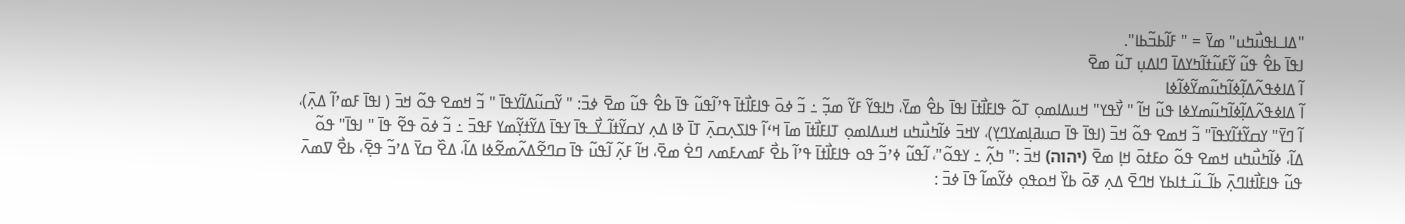"ߡߊߺߊߟߎ߯ߤߎ" ߘߌ߫ = " ߓߊ߬ߕߏ߬ߕߊ".
ߊߟߊ߫ ߕߐ߮ ߟߎ߬ ߌ߬ߓߎ߬ߙߊ߬ߤߌߡߊ߫ ߣߊߡߎ߲ ߠߎ߬ ߘߐ߫
ߊ߬ ߡߊߦߟߍ߬ߡߊ߲߬ߦߊ߬ߤߎ߬ߘߌ߬ߦߊ߬ߦߊ
ߊ߬ ߡߊߦߟߍ߬ߡߊ߲߬ߦߊ߬ߤߎ߬ߘߌߦߊ ߟߎ߬ ߞߊ߬ " ߌ߯ߟߌ" ߞߎߡߊߘߋ߲ ߠߋ߬ ߟߊߓߊ߯ߙߊ߫ ߊߟߊ߫ ߕߐ߮ ߘߌ߫، ߤߊߟߌ߬ ߓߌ߬ ߘߏ߲߬ ߸ ߏ߬ ߦߋ߫ ߟߊߓߊ߯ߙߊ߫ ߟߴߊ߬ߟߎ߬ ߟߊ߫ ߕߐ߮ ߟߎ߬ ߘߐ߫ ߦߏ߫: " ߌ߬ߛߎ߬ߡߊ߬ߌߟߊ߫ " ߏ߬ ߞߘߐ ߟߋ߬ ߞߏ߫ ( ߊߟߊ߫ ߓߘߴߊ߬ ߡߍ߲߫)، ߊ߬ ߣߌ߫" ߌߛߌ߬ߙߊ߬ߌߟߊ߫" ߏ߬ ߞߘߐ ߟߋ߬ ߞߏ߫ (ߊߟߊ߫ ߟߊ߫ ߛߎߥߊ߲ߘߌߣߌ߲)، ߌߞߏ߫ ߦߊ߬ߤߎ߯ߤߎ ߞߎߡߊߘߋ߲ ߠߊߓߊ߯ߙߊ߫ ߘߊ߫ ߞߵߊ߬ ߟߊߖߍ߲ߛߍ߲߫ ߠߊ߫ ߢߊ ߡߍ߲ ߌߛߌ߬ߙߊ߬ߺߌ߯ߺߟߊ߫ ߌߟߊ߫ ߡߌ߬ߙߌ߲߬ߘߌ ߓߟߏ߫ ߸ ߏ߬ ߦߋ߫ ߟߐ߬ ߟߊ߫ " ߊߟߊ߫" ߟߋ߬ ߡߊ߬، ߦߊ߬ߤߎ߯ߤߎ ߞߘߐ ߟߋ߬ ߋߓߙߋ߫ ߞߊ߲ ߘߐ߫ (יהוה) ߞߏ߫ :" ߤߍ߲߬ ߸ ߌߟߋ߬"، ߊ߬ߟߎ߬ ߦߴߏ߬ ߟߋ ߟߊߓߊ߯ߙߊ߫ ߟߴߊ߬ ߕߐ߯ ߓߘߍߓߘߍ ߣߐ߭ ߘߐ߫، ߞߊ߬ ߓߍ߲߬ ߊ߬ߟߎ߬ ߟߊ߫ ߛߣߐ߬ߡߍ߬ߘߐ߬ߦߊ ߡߊ߬، ߡߐ߰ ߛߌ߫ ߡߴߏ߬ ߟߐ߲߫، ߕߐ߯ ߜߘߍ߫ ߟߎ߬ ߟߊߓߊ߯ߙߊߣߍ߲߫ ߕߊ߬ߺߎ߬ߺߙߊߕߌ ߞߣߐ߫ ߡߍ߲ ߧߋ߫ ߕߌ߰ ߞߋߟߋ߲ ߦߌ߬ߘߊ߬ ߟߊ߫ ߦߏ߫ :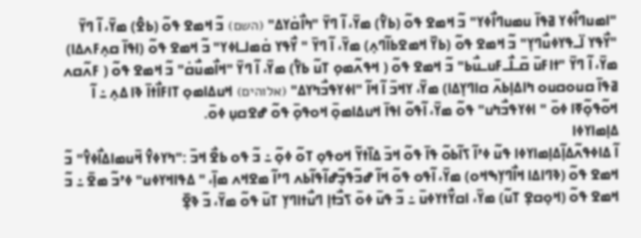"ߊߘߎߣߊ߯ߦߌ ߥߟߊ߫ ߎߘߎߣߊ߯ߦߌ" ߏ߬ ߞߘߐ ߟߋ߬ (ߕߌ߱) ߘߌ߫، ߊ߬ ߣߌ߫ "ߤߊ߯ߛ߭ߌߡ" (השם) ߏ߬ ߞߘߐ ߟߋ߬ (ߕߐ߮) ߘߌ߫، ߊ߬ ߣߌ߫ "ߌ߯ߟߌ ߊ߳ߺߟߌߦߎ߯ߣߌ߲" ߏ߬ ߞߘߐ ߟߋ߬ (ߕߌ߰ ߞߘߐߕߊ߬ߣߍ߲) ߘߌ߫، ߊ߬ ߣߌ߫ " ߌ߯ߟߌ ߛ߭ߘߊߺߊߦߌ" ߏ߬ ߞߘߐ ߟߋ߬ (ߊߟߊ߫ ߛߍ߲ߓߍߡߊ) ߘߌ߫، ߊ߬ ߣߌ߫ "ߙߊߓߎ߫ ߛ߫ߺߊ߯ߺߓߎߺߎ߯ߕ" ߏ߬ ߞߘߐ ߟߋ߬ ( ߞߟߍ߬ߘߋ߲ ߠߎ߬ ߕߌ߱) ߘߌ߫، ߊ߬ ߣߌ߫ "ߞߊ߯ߘߎ߯ߛ߭" ߏ߬ ߞߘߐ ߟߋ߬ ( ߓߍ߬ߛߍ ߥߟߊ߫ ߛߎߋߛߎߋ ߤߊߡߊ߲ߕߍ߫ ߛߊߣߌ߲ߡߊ) ߘߌ߫، ߌߞߏ߫ ߊ߬ ߞߊ߬ "ߊߦߌߟߏ߯ߤߌߡ" (אלוהים) ߞߎߡߊߘߋ߲ ߠߊߓߊ߯ߙߊ߫ ߢߊ ߡߍ߲ ߸ ߊ߬ ߞߋ߬ߟߋ߲߬ߧߊ ߦߋ߫ " ߊߦߌߟߏ߯ߤߎ" ߟߋ߬ ߘߌ߫، ߊ߬ߟߋ߬ ߊߟߊ߫ ߞߎߡߊߘߋ߲߫ ߞߋߟߋ߲߫ ߟߋ߬ ߝߐߛߎ߲ ߦߋ߫.
ߡߊ߲ߘߊߌߦߊ
ߊ߬ ߡߊߦߟߍ߬ߡߊ߲߬ߡߊ߲ߘߊߌߦߊ ߟߎ߬ ߦߴߊ߬ ߖߊ߬ߕߋ߬ ߟߊ߫ ߟߋ߬ ߞߏ߫ ߡߊ߰ߙߌ߬ ߞߋߟߋ߲ ߠߋ߬ ߦߋ߲߬ ߸ ߏ߬ ߟߋ ߕߐ߯ ߞߏ߫ :"ߤߌߦߌ߮ ߞ߫ߎߘߊߡߊ߯ߦߌ߮" ߏ߬ ߞߘߐ ߟߋ߬ (ߢߣߊߡߊ ߞߊ߯ߣߌ߲ߒߞߋ) ߘߌ߫، ߊ߬ߟߋ ߟߋ߬ ߞߊ߬ ߝߏ߬ߟߏ߲߬ߝߊ߬ߟߊ߬ߕߍ ߣߴߊ߬ ߘߐߞߍ ߘߊ߲߫، " ߡߟߊߞߌߦߎ" ߦߴߏ߬ ߘߐ߫ ߸ ߏ߬ ߞߘߐ ߟߋ߬ (ߞߋ߲ߛߐ߲ ߠߎ߬) ߘߌ߫، ߊߛߌ߯ߙߌߦߎ߫ ߸ ߏ߬ ߟߎ߫ ߦߋ߫ ߖߏ߯ߙߊ߲ ߣߎ߯ߙߊߣߌ߲ ߠߎ߫ ߟߋ߬ ߘߌ߫، ߏ߬ ߢߐ߲߰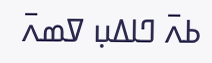ߕߍ߫ ߣߊߡߎ߲ ߜߘߍ߫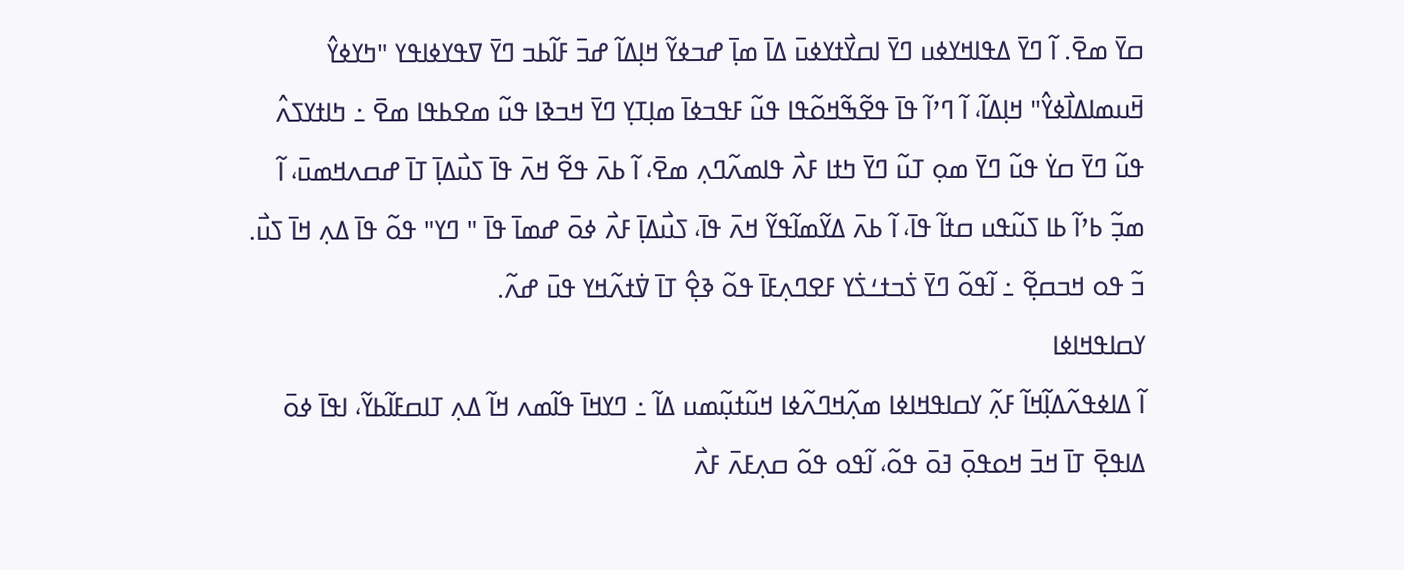ߛߌ߫ ߘߐ߫. ߊ߬ ߣߌ߫ ߡߟߊߞߌߦߎ ߣߌ߫ ߊߛߌ߯ߙߌߦߎ߫ ߡߊ߫ ߘߊ߲߫ ߝߏߦߌ߬ ߞߊ߲ߡߊ߬ ߝߏ߫ ߓߊ߬ߕߏ ߣߌ߫ ߜߟߌߦߊߟߌ "ߤߌߦߌ߮ ߞ߫ߎߘߊߡߊ߯ߦߌ߮" ߞߊ߲ߡߊ߬، ߊ߬ ߣߴߊ߬ ߟߊ߫ ߟߐ߬ߒ߬ߞߋ߬ߟߊ ߟߎ߬ ߓߟߏߦߊ߫ ߘߊ߲ߠߌ߲ ߣߌ߫ ߞߏߢߊ ߟߎ߬ ߘߐߕߟߊ ߘߐ߫ ߸ ߤߊߙߌߖߍ߮ ߟߎ߬ ߣߌ߫ ߛߌ߭ ߟߎ߬ ߣߌ߫ ߘߋ߲ ߠߎ߬ ߣߌ߫ ߤߙߊ ߓߍ߯ ߟߊߘߍ߬ߣߍ߲ ߘߐ߫، ߊ߬ ߕߍ߫ ߟߐ߬ ߞߍ߫ ߟߊ߫ ߖߎ߯ߡߊ߲߫ ߠߊ߫ ߝߛߍߞߘߎ߫، ߊ߬ ߘߏ߲߬ ߕߴߊ߬ ߕߊ ߖߎ߬ߟߎ ߛߙߊ߬ ߟߊ߫، ߊ߬ ߕߍ߫ ߡߌ߬ߘߊ߬ߟߌ߬ ߞߍ߫ ߟߊ߫، ߖߎ߯ߡߊ߲߫ ߓߍ߯ ߦߋ߫ ߝߘߊ߫ ߟߊ߫ " ߣߌ" ߟߋ߬ ߟߊ߫ ߡߍ߲ ߞߊ߫ ߖߎ߯. ߏ߬ ߟߋ ߞߏߛߐ߲߬ ߸ ߊ߬ߟߋ߬ ߣߌ߫ ߖ߭ߏߙߑߖ߭ߌ ߓߐߣߍ߲ߓߊ߫ ߟߋ߬ ߢߐ߲߮ ߠߊ߫ ߜ߭ߙߍ߬ߞߌ ߟߎ߫ ߝߍ߬.
ߌߛߊߟߞߊߦߊ
ߊ߬ ߡߊߦߟߍ߬ߡߊ߲߬ߞߊ߬ ߓߍ߲߬ ߌߛߊߟߞߊߦߊ ߘߍ߲߬ߞߣߍ߬ߦߊ ߞߎ߬ߙߎ߲߬ߘߎ ߡߊ߬ ߸ ߣߌߞߊ߫ ߟߊ߬ߘߍ ߞߊ߬ ߡߍ߲ ߠߊߛߓߊ߬ߕߌ߬، ߊߟߊ߫ ߦߋ߫ ߡߊߟߐ߲߫ ߠߊ߫ ߞߏ߫ ߞߋߟߋ߲߫ ߔߋ߫ ߟߋ߬، ߊ߬ߟߋ ߟߋ߬ ߛߍ߲ߓߍ߫ ߓߍ߯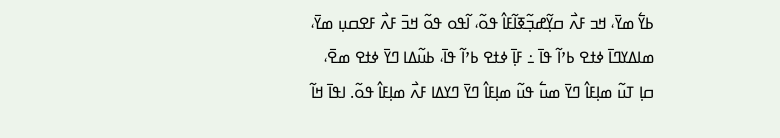ߕߌ߱ ߘߌ߫، ߞߏ ߓߍ߯ ߛߌ߲߬ߝߏ߲߬ߧߊ߬ߓߊ߮ ߟߋ߬، ߊ߬ߟߋ ߟߋ߬ ߞߏ߫ ߓߍ߯ ߓߐߛߎ߲ ߘߌ߫، ߘߊߡߌߣߊ߫ ߦߙߐ ߕߴߊ߬ ߟߊ߫ ߸ ߓߊ߲߫ ߦߙߐ ߕߴߊ߬ ߟߊ߫، ߕߎ߬ߡߊ ߣߌ߫ ߦߙߐ ߘߐ߫، ߛߊ߲ ߠߎ߬ ߘߊ߲ߓߊ߮ ߣߌ߫ ߘߎ߱ ߟߎ߬ ߘߊ߲ߓߊ߮ ߣߌ߫ ߣߌߡߊ ߓߍ߯ ߘߊ߲ߓߊ߮ ߟߋ߬. ߊߟߊ߫ ߞߊ߬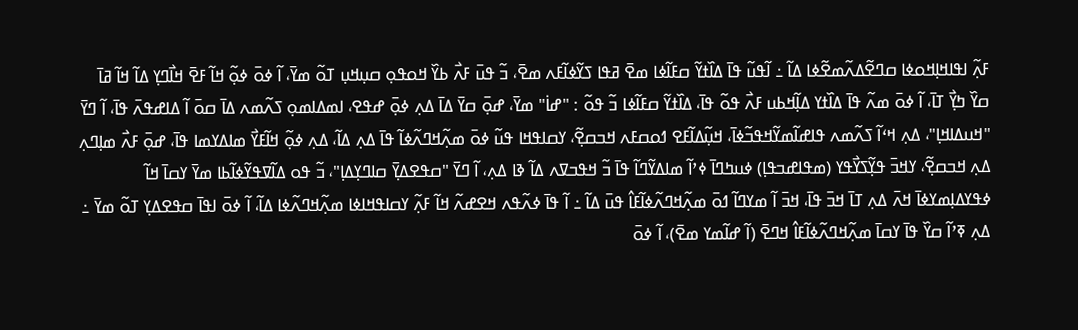ߓߍ߲߬ ߊߟߊߞߊ߲ߞߋߦߊ ߛߣߐ߬ߡߍ߬ߘߐ߬ߦߊ ߡߊ߬ ߸ ߊ߬ߟߎ߬ ߟߊ߫ ߡߊ߰ߙߌ߬ ߛߓߊ߬ߦߊ ߘߐ߫ ߥߟߊ ߖߌ߬ߦߊ߬ߓߍ ߘߐ߫، ߏ߬ ߟߎ߫ ߓߍ߯ ߕߌ߰ ߞߋߟߋ߲ ߛߎ߲ߞߎ߲ ߠߋ߬ ߘߌ߫، ߊ߬ ߦߋ߫ ߦߋ߲߬ ߞߊ߬ ߓߐ߫ ߞߊ߯ߣߌ߲ ߡߊ߬ ߞߊ߬ ߥߊ߫ ߛߌ߰ ߤߌ߲߯ ߠߊ߫، ߊ߬ ߦߋ߫ ߘߍ߬ ߟߊ߫ ߡߊ߰ߙߌ ߡߊ߲߬ߞߕߎ ߓߍ߯ ߟߋ߬ ߟߊ߫، ߡߊ߰ߙߌ߬ ߛߓߊ߬ߦߊ ߏ߬ ߟߋ߬ : "ߝߊ߭" ߘߌ߫، ߝߋ߲߫ ߛߌ߫ ߡߊ߫ ߡߍ߲ ߦߋ߲߫ ߝߟߐ، ߊߘߡߊߘߋ߲ ߖߍ߬ߘߍ ߡߊ߫ ߛߋ߫ ߊ߬ ߡߊߝߟߍ߫ ߟߊ߫، ߊ߬ ߣߌ߫ "ߞߎߡߊߞߊ߲"، ߡߍ߲ ߞߵߊ߬ ߖߍ߬ߘߍ ߟߊߝߊ߬ߘߌ߬ߞߟߏ߬ߦߊ߫، ߞߎ߲߬ߡߊ߬ߓߐ ߗߋߛߓߍ ߞߏߛߐ߲߬، ߌߛߊߟߞߊ ߟߎ߬ ߦߋ߫ ߘߍ߲߬ߞߣߍ߬ߦߊ߬ ߟߊ߫ ߡߍ߲ ߡߊ߬، ߡߍ߲ ߦߋ߲߬ ߞߊ߬ߓߌ߯ ߘߊߡߌߘߊ ߟߊ߫، ߝߋ߲߫ ߓߍ߯ ߘߊ߲ߣߍ߲ ߡߍ߲ ߞߏߛߐ߲߬، ߌߞߏ߫ ߟߌ߲߬ߖߌ߯ߟߌ (ߘߟߊߝߏߟߊ߲) ߦߎߤߣߊ߫ ߦߴߊ߬ ߘߊߡߌ߬ߣߊ߬ ߟߊ߫ ߏ߬ ߞߟߏߜߍ ߡߊ߬ ߢߊ ߡߍ߲، ߊ߬ ߣߌ߫ "ߛߟߐߡߌ߲߫ ߛߊߣߌ߲ߡߊ߲"، ߏ߬ ߟߋ ߡߊ߬ߜߟߌ߬ߦߊ߬ߕߊ ߘߌ߫ ߌߛߊ߫ ߞߊ߬ ߦߟߌߡߊ߲ߘߌߦߊ߫ ߞߍ߫ ߡߍ߲ ߠߊ߫ ߞߏ߫ ߟߊ߫، ߞߏ߫ ߊ߬ ߘߌߣߊ߬ ߗߋ߫ ߘߍ߲߬ߞߣߍ߬ߦߊ߬ߓߊ߮ ߟߎ߫ ߡߊ߬ ߸ ߊ߬ ߟߊ߫ ߦߍ߬ߟߍ ߞߐߝߍ߬ ߞߊ߬ ߓߍ߲߬ ߌߛߊߟߞߊߦߊ ߘߍ߲߬ߞߣߍ߬ߦߊ ߡߊ߬، ߊ߬ ߦߋ߫ ߊߟߊ߫ ߛߟߐߡߌ߲ ߠߋ߬ ߘߌ߫ ߸ ߡߍ߲ ߧߴߊ߬ ߛߌ߰ ߟߊ߫ ߌߛߊ߫ ߘߍ߲߬ߞߣߍ߬ߦߊ߬ߓߊ߮ ߞߣߐ߫ (ߊ߬ ߝߊ߬ߘߌ ߘߐ߫)، ߊ߬ ߦߋ߫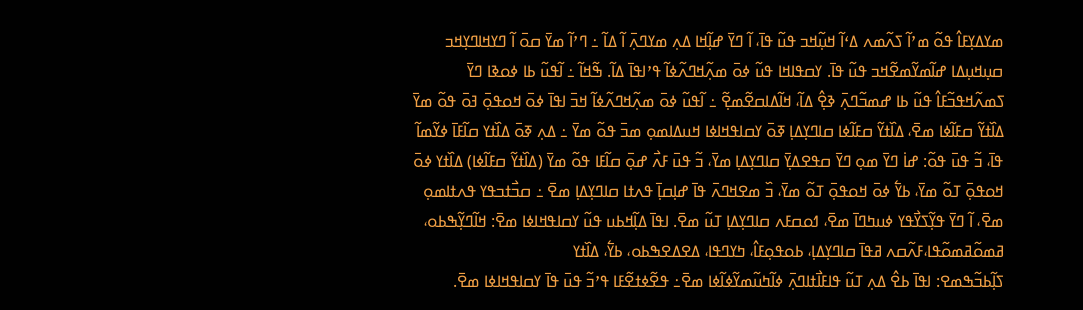ߘߌߡߌ߲ߓߊ߮ ߟߋ߬ ߘߴߊ߬ ߖߍ߬ߘߍ ߡߵߊ߬ ߞߎ߲߬ߞߏ ߟߎ߬ ߟߊ߫، ߊ߬ ߣߌ߫ ߝߊ߲߬ߞߊ ߡߍ߲ ߘߌߣߍ߲߫ ߊ߬ ߡߊ߬ ߸ ߣߴߊ߬ ߘߌ߫ ߛߋ߫ ߊ߬ ߣߌߞߊߣߌ߲ߞߏ ߛߎ߲ߞߎ߲ߡߊ ߝߊ߬ߘߌ߬ߘߐ߬ߞߏ ߟߎ߬ ߟߊ߫. ߌߛߟߊߞߊ ߟߎ߬ ߦߋ߫ ߘߍ߲߬ߞߣߍ߬ߦߊ߬ ߟߴߊߟߊ߫ ߡߊ߬. ߒ߬ߞߊ߬ ߸ ߊ߬ߟߎ߬ ߕߊ ߦߋߢߊ ߣߌ߫ ߖߘߍ߬ߞߟߏ߬ߓߊ߮ ߟߎ߬ ߕߊ ߝߘߏ߬ߣߍ߲߫ ߢߐ߲߮ ߡߊ߬، ߞߊ߬ߡߊߛߐ߬ߘߐ߲߬ ߸ ߊ߬ߟߎ߬ ߦߋ߫ ߘߍ߲߬ߞߣߍ߬ߦߊ߬ ߞߏ߫ ߊߟߊ߫ ߦߋ߫ ߞߋߟߋ߲߫ ߔߋ߫ ߟߋ߬ ߘߌ߫ ߡߊ߰ߙߌ߬ ߛߓߊ߬ߦߊ ߘߐ߫، ߡߊ߰ߙߌ߬ ߛߓߊ߬ߦߊ ߛߊߣߌ߲ߡߊ߲ ߧߋ߫ ߌߛߊߟߞߊߦߊ ߞߎߡߊߘߋ߲ ߘߏ߫ ߟߋ߬ ߘߌ߫ ߸ ߡߍ߲ ߧߋ߫ ߡߊ߰ߙߌ ߛߊ߬ߓߊ߫ ߦߌ߬ߘߊ߬ ߟߊ߫، ߏ߬ ߟߎ߫ ߟߋ߬: ߝߊ߭ ߣߌ߫ ߘߋ߲ ߣߌ߫ ߛߟߐߡߌ߲߫ ߛߊߣߌ߲ߡߊ߲ ߘߌ߫، ߏ߬ ߟߎ߫ ߓߍ߯ ߝߋ߲߫ ߛߊ߬ߓߊ ߟߋ߬ ߘߌ߫ (ߡߊ߰ߙߌ߬ ߛߓߊ߬ߦߊ) ߡߊ߰ߙߌ ߦߋ߫ ߞߋߟߋ߲߫ ߠߋ߬ ߘߌ߫، ߕߌ߱ ߦߋ߫ ߞߋߟߋ߲߫ ߠߋ߬ ߘߌ߫، ߏ߰ ߘߐߞߣߍ߫ ߟߊ߫ ߝߊ߲ߛߊ߲߫ ߟߍߙߊ ߛߊߣߌ߲ߡߊ߲ ߘߐ߫ ߸ ߛߏ߯ߙߏߟߌ ߟߍߙߊߘߋ߲ ߘߐ߫، ߊ߬ ߣߌ߫ ߟߌ߲߬ߖߌ߯ߟߌ ߦߎߤߣߊ߫ ߘߐ߫، ߗߋߛߓߍ ߛߊߣߌ߲ߡߊ߲ ߠߎ߬ ߘߐ߫. ߊߟߊ߫ ߡߊ߲߬ߞߕߎ ߟߎ߬ ߌߛߊߟߞߊߦߊ ߘߐ߫: ߞߊ߬ߣߌ߲߬ߒߕߋ، ߥߘߋ߬ߥߘߋ߬ߟߊ،ߓߍ߬ߛߍ ߥߟߊ߫ ߛߊߣߌ߲ߡߊ߲، ߕߋߟߋ߲ߓߊ߮، ߤߌߣߟߊ، ߡߐߡߐߒߕߋ، ߕߌ߱، ߡߊ߰ߙߌ
ߖߊ߲߬ߕߏ߬ߒߘߐ: ߊߟߊ߫ ߕߐ߮ ߡߍ߲ ߠߎ߬ ߟߊߓߊ߯ߙߊߣߍ߲߫ ߦߊ߬ߤߎ߬ߘߌ߬ߦߊ߬ߦߊ ߘߐ߫߸ ߟߐ߬ߦߙߐ߬ߓߊ ߟߴߏ߬ ߟߎ߫ ߟߊ߫ ߌߛߊߟߞߊߦߊ ߘߐ߫.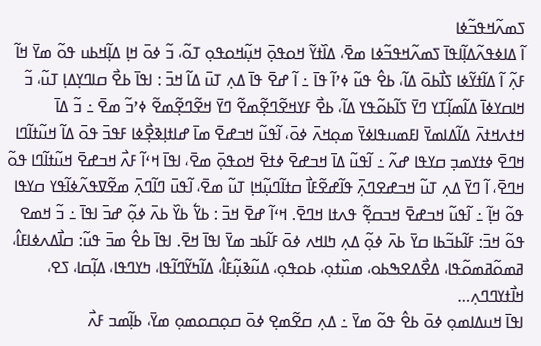ߖߘߍ߬ߞߟߏ߬ߦߊ
ߊ߬ ߡߊߦߟߍ߬ߡߊ߲߬ߊߟߊ߫ ߖߘߍ߬ߞߟߏ߬ߦߊ ߘߐ߫، ߡߊ߰ߙߌ߬ ߞߋߟߋ߲߫ ߞߎ߲߬ߞߋߟߋ߲ ߠߋ߬، ߏ߬ ߦߋ߫ ߞߊ߲ ߡߊ߲߬ߞߕߎ ߟߋ߬ ߘߌ߫ ߞߊ߬ ߓߍ߲߬ ߊ߬ ߡߊ߬ߙߌ߬ߦߊ ߖߊ߯ߕߋ߫ ߡߊ߬، ߕߐ߮ ߟߎ߬ ߦߴߊ߬ ߟߊ߫ ߸ ߊ߬ ߝߐ߫ ߟߊ߫ ߡߍ߲ ߠߎ߫ ߡߊ߬ ߞߏ߫ : ߊߟߊ߫ ߕߐ߯ ߛߊߣߌ߲ߡߊ߲ ߠߎ߬، ߏ߬ ߞߊߛߌߦߊ߫ ߡߊ߬ߘߊ߲߬ߠߌ ߣߌ߫ ߖߊ߬ߕߋ߬ߟߌ ߡߊ߬، ߕߐ߯ ߓߌߞߐ߬ߣߐ߲߬ߘߐ߬ ߣߌ߫ ߞߐ߬ߣߐ߲߬ߘߐ߬ ߦߴߏ߬ ߘߐ߫ ߸ ߏ߬ ߡߊ߫ ߞߙߍߞߙߍ߫ ߡߊ߬ߡߊߘߌ߫ ߊߓߘߎߟߊߦߌ߫ ߘߋ߲ߞߍ߫ ߦߋ߫، ߊ߬ߟߎ߬ ߞߏߝߐ߫ ߘߊ߫ ߝߊߙߊ߲ߢߐ߲߯ߦߊ ߓߟߏ߫ ߟߋ߫ ߡߊ߬ ߞߎ߬ߙߊ߬ߣߊ ߞߣߐ߫ ߦߙߌߘߏ߲ ߛߌߟߊ ߝߍ߬ ߸ ߊ߬ߟߎ߬ ߡߊ߫ ߞߏߝߐ߫ ߦߙߐ߫ ߞߋߟߋ߲߫ ߘߐ߫، ߊߟߊ߫ ߞߵߊ߬ ߓߍ߯ ߞߏߝߐ߫ ߞߎ߬ߙߊ߬ߣߊ ߟߋ߬ ߞߣߐ߫، ߊ߬ ߣߌ߫ ߡߍ߲ ߠߎ߬ ߞߏߝߐߣߍ߲߫ ߟߊ߬ߝߐ߬ߓߊ߯ ߛߙߊ߬ߣߎ߲߬ߞߊ߲ ߠߎ߬ ߘߐ߫، ߊ߬ߟߎ߫ ߣߊ߬ߣߍ߲߫ ߘߐ߬ߜߟߍ߬ߦߊ߬ߟߌ ߛߌߟߊ ߟߋ߬ ߞߊ߲߬ ߸ ߊ߬ߟߎ߬ ߞߏߝߐ߫ ߞߏߛߐ߲߬ ߟߍߙߊ ߞߣߐ߫. ߞߵߊ߬ ߝߐ߫ ߞߏ߫ : ߕߌ߱ ߕߌ߰ ߕߍ߫ ߦߋ߲߬ ߝߏ߫ ߊߟߊ߫ ߸ ߏ߬ ߞߘߐ ߟߋ߬ ߞߏ߫: ߓߊ߬ߕߏ߬ߕߊ ߛߌ߫ ߕߍ߫ ߦߋ߲߬ ߡߍ߲ ߤߊߞߍ ߦߋ߫ ߓߊ߬ߕߏ ߘߌ߫ ߊߟߊ߫ ߞߐ߫. ߊߟߊ߫ ߕߐ߮ ߘߏ߫ ߟߎ߬: ߛߊ߯ߡߍߦߊߓߊ߮، ߥߘߋ߬ߥߘߋ߬ߟߊ، ߡߐ߯ߡߐߒߕߋ، ߘߎ߰ߙߋ߲، ߕߋߟߋ߲، ߡߎ߬ߢߎ߲߬ߓߊ߮، ߡߊ߬ߤߌ߬ߣߊ߬ߟߊ، ߤߌߣߟߊ، ߡߊ߲߬ߛߊ، ߖߐ، ߞߊ߯ߙߌߣߣߍ߲…
ߊߟߊ߫ ߞߎߡߊߘߋ߲ ߦߋ߫ ߕߐ߮ ߟߋ߬ ߘߌ߫ ߸ ߡߍ߲ ߛߐ߬ߘߐ߲ ߦߋ߫ ߛߋ߲ߛߋߘߋ߲ ߘߌ߫، ߕߊ߲߬ߘߏ ߓߍ߯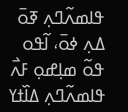ߟߊߘߍ߬ߣߍ߲ ߧߋ߫ ߡߍ߲ ߦߋ߫، ߊ߬ߟߋ ߟߋ߬ ߘߊ߲ߝߋ߲ ߓߍ߯ ߟߊߘߍ߬ߣߍ߲ ߡߊ߰ߙߌ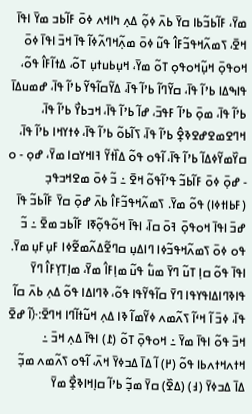ߘߌ߫، ߓߊ߬ߕߏ߬ߕߊ ߛߌ߫ ߕߍ߫ ߦߋ߲߬ ߡߍ߲ ߤߊߞߍ ߦߋ߫ ߓߊ߬ߕߏ ߘߌ߫ ߊߟߊ߫ ߞߐ߫، ߖߘߍ߬ߞߟߏ߬ߓߊ߮ ߟߎ߬ ߦߋ߫ ߘߍ߲߬ߞߣߍ߬ߦߊ߬ ߟߊ߫ ߞߏ߫ ߊߟߊ߫ ߦߋ߫ ߞߋߟߋ߲߫ ߞߎ߲߬ߞߋߟߋ߲ ߠߋ߬ ߘߌ߫، ߞߎ߲ߕߎߙߎ߲ ߠߋ߬، ߡߙߊ߬ߓߊ߮ ߟߋ߬، ߟߊߒߡߊ ߕߴߊ߬ ߟߊ߫، ߛߌ߬ߣߊ߬ ߕߴߊ߬ ߟߊ߫، ߡߌ߬ߛߊ߬ߟߌ߬ ߕߴߊ߬ ߟߊ߫، ߝߘߎߡߊ߫ ߕߴߊ߬ ߟߊ߫، ߘߋ߲߫ ߕߴߊ߬ ߓߟߏ߫، ߝߊ߬ ߕߴߊ߬ ߟߊ߫، ߞߏߕߌ߯ ߕߴߊ߬ ߟߊ߫، ߞߣߐߘߐߝߐߢߐ߲߮ ߕߴߊ߬ ߟߊ߫، ߖߊ߬ߕߋ߬ ߕߴߊ߬ ߟߊ߫، ߦߙߌߞߊ ߕߴߊ߬ ߟߊ߫، ߛߌ߰ߘߌ߬ߦߡߊ߬ ߕߴߊ߬ ߟߊ߫، ߊ߬ߟߋ ߟߋ߬ ߡߊ߰ߙߌ߬ ߔߊߞߌߛߊ ߘߌ߫، ߝߋ߲ - ߋ - ߝߋ߲߫ ߦߋ߫ ߓߊ߬ߕߏ߬ ߟߴߊ߬ߟߋ߬ ߞߐ߫ ߸ ߏ߬ ߦߋ߫ ߘߐߞߏߟߏ߲ (ߓߕߊߙߦߊ) ߟߋ߬ ߘߌ߫. ߖߘߍ߬ߞߟߏ߬ߓߊ߮ ߕߍ߫ ߝߋ߲߫ ߛߌ߫ ߓߊ߬ߕߏ߬ ߟߊ߫ ߝߏ߫ ߊߟߊ߫ ߞߋߟߋ߲߫ ߔߋ߫ ߛߊ߫، ߊߟߊ߫ ߞߋ߬ߟߋ߲߬ߧߊ ߓߊ߬ߕߏ ߘߐ߫ ߸ ߏ߬ ߟߋ ߦߋ߫ ߖߘߍ߬ߞߟߏ߬ߦߊ ߣߊߡߎ߲ ߛߣߐ߬ߡߍ߬ߘߐ߬ߦߊ ߓߎ߲ߓߎ߲ ߘߌ߫.
ߊߟߊ߫ ߟߋ߬ ߛߊ߲ ߠߎ߬ ߣߌ߫ ߘߎ߱ ߟߎ߬ ߘߊ߲ߓߊ߮ ߘߌ߫، ߘߊ߲ߠߌ߲ߓߊ߮ ߣߌ߫ ߟߊߢߣߊߡߊߟߌߟߊ ߣߌ߫ ߛߊ߬ߟߌ߬ߟߊ ߟߋ߬، ߢߣߊߡߊ ߟߋ߬ ߡߍ߲ ߕߍ߫ ߛߊ߬ ߟߊ߫، ߦߏ߫ ߊ߬ ߞߵߊ߬ ߖߍ߬ߘߍ ߦߌ߬ߘߊ߬ ߢߊ ߡߍ߲ ߞߎ߬ߙߊ߬ߣߊ ߞߣߐ߫:﴿ߊ߬ ߝߐ߫ ߞߏ߫ ߟߋ߬ ߊߟߊ߫ ߘߌ߫ ߸ ߞߋߟߋ߲߫ ߠߋ߬ (߁) ߊߟߊ߫ ߡߍ߲ ߞߏ߫ ߸ ߞߙߍߞߙߍߕߊ ߟߋ߬ (߂) ߊ߬ ߡߊ߫ ߡߏߦߌ߫ ߞߍ߫، ߊ߬ߟߋ ߖߍ߬ߘߍ ߘߏ߲߬ ߡߊ߫ ߡߏߦߌ߫ (߃) (ߡߐ߰) ߛߌ߫ ߘߏ߲߬ ߕߴߊ߬ ߛߊ߲ߞߊߢߐ߲߯ ߘߌ߫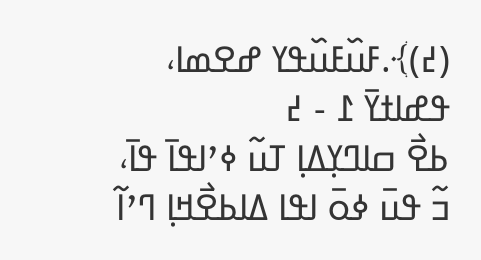(߄)﴾.ߓߎ߰ߓߎ߰ߟߌ ߝߐߘߊ، ߟߝߊߙߌ߫ ߁ - ߄
ߕߐ߯ ߛߊߣߌ߲ߡߊ߲ ߠߎ߬ ߦߴߊߟߊ߫ ߟߊ߫، ߏ߬ ߟߎ߫ ߦߋ߫ ߊߟߊ ߡߊߕߐ߯ߞߊ߲ ߣߴߊ߬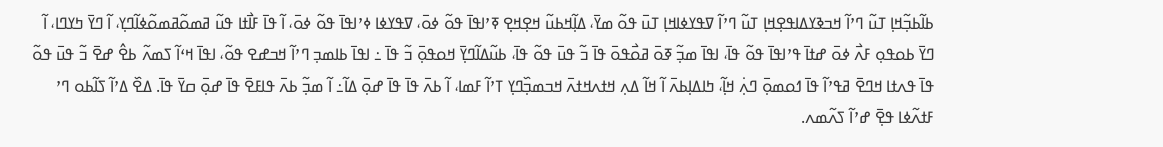ߕߊ߬ߕߏ߲߬ߞߊ߲ ߠߎ߬ ߣߴߊ߬ ߞߏߢߌߡߊߟߐ߲ߞߊ߲ ߠߎ߬ ߣߴߊ߬ ߜߟߌߦߊߞߊ߲ ߠߎ߫ ߟߋ߬ ߘߌ߫، ߡߊ߲߬ߞߕߎ߬ ߞߐ߲ߞߐ߲ ߧߴߊߟߊ߫ ߟߋ߬ ߦߋ߫، ߜߟߌߦߊ ߦߴߊߟߊ߫ ߟߋ߬ ߦߋ߫، ߊ߬ ߟߊ߫ ߓߊ߯ߙߊ ߟߎ߬ ߥߘߋ߬ߥߘߋ߬ߦߊ߬ߣߌ߲، ߊ߬ ߣߌ߫ ߤߌߣߊ، ߊ߬ ߣߌ߫ ߕߋߟߋ߲ ߓߍ߯ ߦߋ߫ ߝߙߊ߫ ߟߴߊߟߊ߫ ߟߋ߬ ߟߊ߫، ߊߟߊ߫ ߘߏ߲߬ ߧߋ߫ ߥߋ߯ߟߋ߫ ߟߊ߫ ߏ߬ ߟߎ߫ ߟߋ߬ ߟߊ߫، ߕߎ߬ߡߊ߬ߣߌ߲߫ ߞߋߟߋ߲߫ ߏ߬ ߟߊ߫ ߸ ߊߟߊ߫ ߕߊߘߏ߲ ߣߴߊ߬ ߞߏߝߐ ߟߋ߬، ߊߟߊ߫ ߞߵߊ߬ ߖߘߍ߬ ߕߐ߮ ߝߐ߫ ߏ߬ ߟߎ߫ ߟߋ߬ ߟߊ߫ ߟߍߙߊ ߞߣߐ߫ ߥߟߴߊ߬ ߟߊ߫ ߗߋߘߋ߲߫ ߣߍ߲߭ ߞߊ߲߬، ߤߊߡߊ߲ߕߍ߫ ߊ߬ ߞߊ߬ ߡߍ߲ ߞߙߍߞߙߍ߫ ߞߏߘߏ߲߰ߣߌ߲ ߠߴߊ߬ ߓߘߊ، ߊ߬ ߕߍ߫ ߟߊ߫ ߟߊ߫ ߝߋ߲߫ ߡߊ߬߸ ߊ߬ ߘߏ߲߬ ߕߍ߫ ߟߊߓߐ߫ ߟߊ߫ ߝߋ߲߫ ߛߌ߫ ߟߊ߫. ߡߐ߰ ߡߴߊ߬ ߖߊ߬ߕߋ ߣߴ ߓߙߍ߬ߦߊ ߟߐ߲߫ ߝߴߊ߬ ߖߍ߬ߘߍ.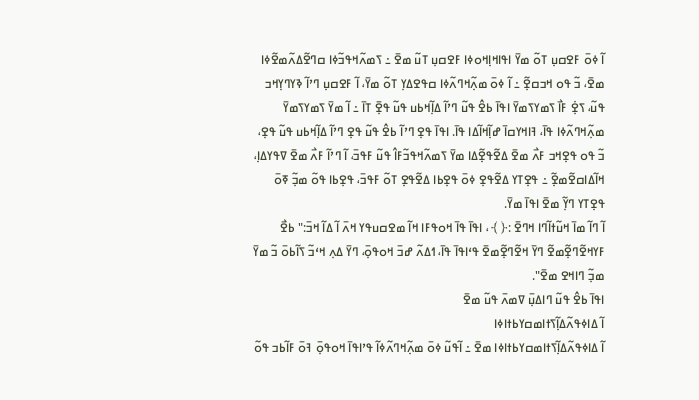ߊ߬ ߦߋ߫ ߓߐߛߎ߲ ߠߋ߬ ߘߌ߫ ߊߟߊߞߊ߲ߞߋߦߊ ߓߐߛߎ߲ ߠߎ߬ ߘߐ߫ ߸ ߖߘߍ߬ߞߟߏ߬ߦߊ ߛߣߐ߬ߡߍ߬ߘߐ߬ߦߊ ߘߐ߫، ߏ߬ ߟߋ ߞߏߛߐ߲߬ ߸ ߊ߬ ߦߋ߫ ߘߍ߲߬ߞߣߍ߬ߦߊ ߛߟߐߡߌ߲ ߠߋ߬ ߘߌ߫، ߊ߬ ߓߐߛߎ߲ ߣߴߊ߬ ߢߌߣߌ߲ߞߏ ߟߎ߬، ߖߐ߲߭ ߓߊ߯ ߖߘߌߖߘߌ߫ ߊߟߊ߫ ߕߐ߮ ߟߎ߬ ߣߴߊ߬ ߡߊ߲߬ߞߕߎ ߟߎ߬ ߟߐ߲߫ ߠߊ߫ ߸ ߊ߬ ߘߌ߫ ߖߘߌߖߘߌ߫ ߘߍ߲߬ߞߣߍ߬ߦߊ ߟߊ߫، ߔߊߞߌߛߊ߫ ߝߊ߲߬ߞߊ߬ߡߊ ߟߊ߫. ߊߟߊ߫ ߟߐ߲ ߣߴߊ߬ ߕߐ߮ ߟߎ߬ ߟߐ߲ ߣߴߊ߬ ߡߊ߲߬ߞߕߎ ߟߎ߬ ߟߐ߲، ߏ߬ ߟߋ ߟߐ߲ߞߏ ߓߍ߯ ߘߐ߫ ߡߐ߬ߟߐ߲߬ߡߊ ߘߌ߫ ߖߘߍ߬ߞߟߏ߬ߓߊ߮ ߟߎ߬ ߓߟߏ߫، ߊ߬ ߣߴߊ߬ ߓߍ߯ ߘߐ߫ ߜߟߌߡߊ߲، ߞߊ߬ߡߊߛߐ߬ߘߐ߲߬ ߸ ߟߐ߲ߠߌ ߡߐ߬ߟߐ߲ ߦߋ߫ ߟߐ߲ߕߊ ߡߐ߬ߟߐ߲ ߠߋ߬ ߓߟߏ߫، ߟߐ߲ߕߊ ߟߋ߬ ߘߏ߲߬ ߧߋ߫ ߟߐ߲ߠߌ ߣߌ߲߬ ߘߐ߫ ߊߟߊ߫ ߘߌ߫.
ߊ߬ ߣߊ߬ ߘߊ߫ ߞߎ߬ߙߊ߬ߣߊ ߞߣߐ߫ :﴿ ﴾ ، ߊߟߊ߫ ߟߊ߫ ߞߋߟߓߊ ߞߊ߬ ߘߐߛߎߟߌ ߞߍ߫ ߊ߬ ߡߊ߬ ߞߏ߫:" ߕߐ߯ ߓߌߞߐ߬ߣߐ߲߬ߘߐ߬ ߣߌ߫ ߞߐ߬ߣߐ߲߬ߘߐ߫ ߟߵߊߟߊ߫ ߟߊ߫، ߗߡߍ߬ ߝߏ߫ ߞߋߟߋ߲߫، ߣߌ߫ ߡߍ߲ ߞߵߏ߬ ߖߊ߬ߕߋ߫ ߏ߬ ߘߌ߫ ߘߏ߲߬ ߣߊߞߐ ߘߐ߫".
ߊߟߊ߫ ߕߐ߮ ߟߎ߬ ߣߊߡߎ߲߫ ߜߘߍ߫ ߟߎ߬ ߘߐ߫
ߊ߬ ߡߊߦߟߍ߬ߡߊ߲߬ߖߙߊߘߛߌߕߙߊߦߊ
ߊ߬ ߡߊߦߟߍ߬ߡߊ߲߬ߖߙߊߘߛߌߕߙߊߦߊ ߘߐ߫ ߸ ߊ߬ߟߎ߬ ߦߋ߫ ߘߍ߲߬ߞߣߍ߬ߦߊ߬ ߟߴߊߟߊ߫ ߞߋߟߋ߲߫ ߔߋ߫ ߓߊ߬ߕߏ ߟߋ߬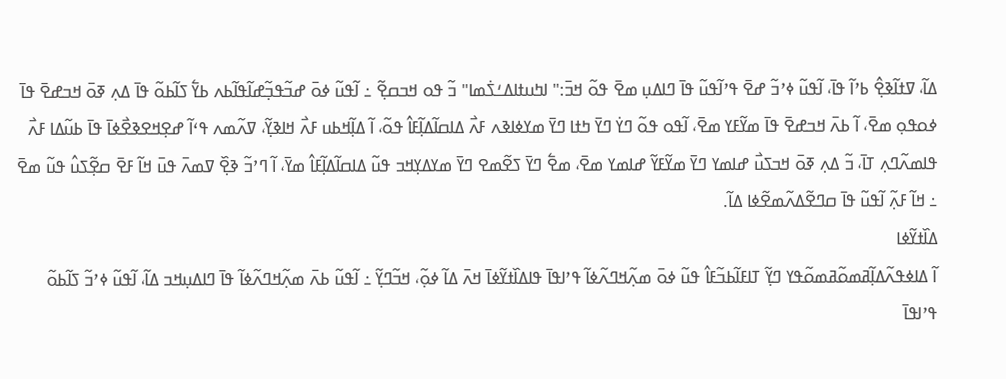ߡߊ߬، ߜߙߊ߬ߢߐ߲߮ ߕߴߊ߬ ߟߊ߫، ߊ߬ߟߎ߬ ߦߴߏ߬ ߝߐ߫ ߟߴߊ߬ߟߎ߬ ߟߊ߫ ߣߊߡߎ߲ ߘߐ߫ ߟߋ߬ ߞߏ߫:" ߊߤߎߙߊߡߑߖ߭ߘߊ" ߏ߬ ߟߋ ߞߏߛߐ߲߬ ߸ ߊ߬ߟߎ߬ ߦߋ߫ ߝߏ߬ߟߏ߲߬ߝߊ߬ߟߊ߬ߕߍ ߕߌ߱ ߖߊ߬ߕߋ߬ ߟߊ߫ ߡߍ߲ ߧߋ߫ ߞߏߝߐ߫ ߟߊ߫ ߦߋߟߋ߲ ߘߐ߫، ߊ߬ ߕߍ߫ ߞߏߝߐ߫ ߟߊ߫ ߘߌ߬ߓߌ ߘߐ߫، ߊ߬ߟߋ ߟߋ߬ ߣߌ߭ ߣߌ߫ ߤߙߊ ߣߌ߫ ߘߌߦߊߢߍ ߓߍ߯ ߡߊߛߊ߬ߡߊ߲߬ߓߊ߮ ߟߋ߬، ߊ߬ ߡߊ߲߬ߞߕߎ ߓߍ߯ ߞߊߢߌ߲߬، ߜߍ߬ߘߍ ߟߵߊ߬ ߝߐ߲ߞߐߢߐ߯ߦߊ߫ ߟߊ߫ ߕߎ߬ߡߊ ߓߍ߯ ߟߊߘߍ߬ߣߍ߲ ߠߊ߫، ߏ߬ ߡߍ߲ ߧߋ߫ ߞߏߖߎ߯ ߝߊߘߌ ߣߌ߫ ߘߌ߬ߓߌ߬ ߝߊߘߌ ߘߐ߫، ߘߐ߱ ߣߌ߫ ߖߐ߬ߘߐ ߣߌ߫ ߘߌߡߌ߲ߞߏ ߟߎ߬ ߡߊߛߊ߬ߡߊ߲߬ߓߊ߮ ߘߌ߫، ߊ߬ ߣߴߏ߬ ߢߐ߲߰ ߜߘߍ߫ ߟߎ߫ ߞߊ߬ ߓߐ߫ ߛߐ߲߬ߖߎ߮ ߟߎ߬ ߘߐ߫ ߸ ߞߊ߬ ߓߍ߲߬ ߊ߬ߟߎ߬ ߟߊ߫ ߛߣߐ߬ߡߍ߬ߘߐ߬ߦߊ ߡߊ߬.
ߡߊ߰ߙߌ߬ߦߊ
ߊ߬ ߡߊߦߟߍ߬ߡߊ߲߬ߥߘߋ߬ߥߘߋ߬ߟߌ ߣߌ߲߬ ߠߊߓߊ߬ߕߏ߬ߓߊ߮ ߟߎ߬ ߦߋ߫ ߘߍ߲߬ߞߣߍ߬ߦߊ߬ ߟߴߊߟߊ߫ ߟߊߡߊ߰ߙߌ߬ߦߊ߫ ߞߍ߫ ߡߊ߬ ߦߋ߲߬، ߞߏ߬ߣߌ߲߬ ߸ ߊ߬ߟߎ߬ ߕߍ߫ ߘߍ߲߬ߞߣߍ߬ߦߊ߬ ߟߊ߫ ߣߊߡߎ߲ߞߏ ߡߊ߬، ߊ߬ߟߎ߬ ߦߴߏ߬ ߖߊ߬ߕߋ߬ ߟߴߊߟߊ߫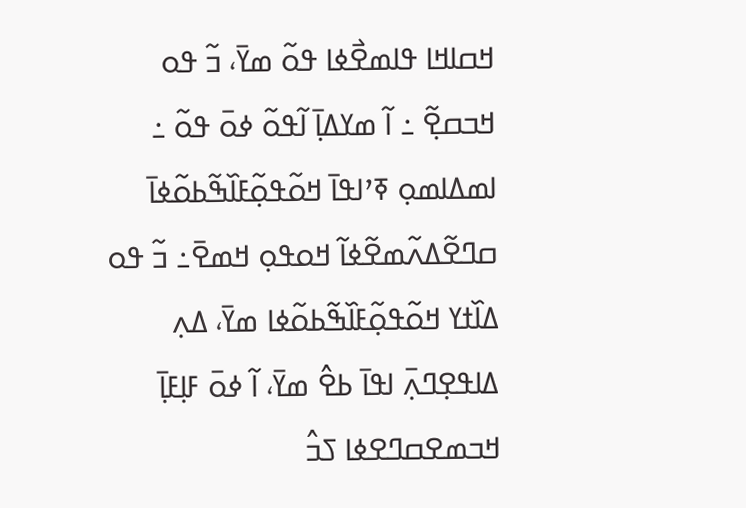ߞߛߊߞߊ ߟߊߘߐ߯ߦߊ ߟߋ߬ ߘߌ߫، ߏ߬ ߟߋ ߞߏߛߐ߲߬ ߸ ߊ߬ ߘߌߡߊ߲߫ ߊ߬ߟߋ߬ ߦߋ߫ ߟߋ߬ ߸ ߊߘߡߊߘߋ߲ ߧߴߊߟߊ߫ ߞߋ߬ߟߋ߲߬ߓߊ߰ߒ߬ߕߋ߬ߦߊ߫ ߛߣߐ߬ߡߍ߬ߘߐ߬ߦߊ߬ ߞߋߟߋ߲ ߞߘߐ߫߸ ߏ߬ ߟߋ ߡߊ߰ߙߌ ߞߋ߬ߟߋ߲߬ߓߊ߰ߒ߬ߕߋ߬ߦߊ ߘߌ߫، ߡߍ߲ ߡߊߟߐ߲ߣߍ߲߫ ߊߟߊ߫ ߕߐ߮ ߘߌ߫، ߊ߬ ߦߋ߫ ߓߊ߲ߓߊ߲߫ ߞߏߘߐߛߣߐߦߊ ߖߏ߮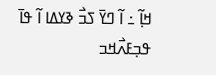ߞߊ߲߬ ߸ ߊ߬ ߣߌ߫ ߖߏ߯ ߢߌߡߊ ߊ߬ ߟߊ߫ ߟߏ߲ߓߍ߯ߞߏ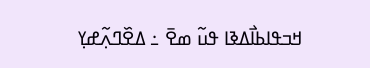ߞߏߟߊߕߊ߯ߡߢߊ ߟߎ߬ ߘߐ߫ ߸ ߡߐ߰ߣߍ߲߬ߝߌ߲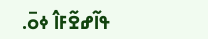ߟߊ߬ߝߐ߬ߓߊ߮ ߦߋ߫.